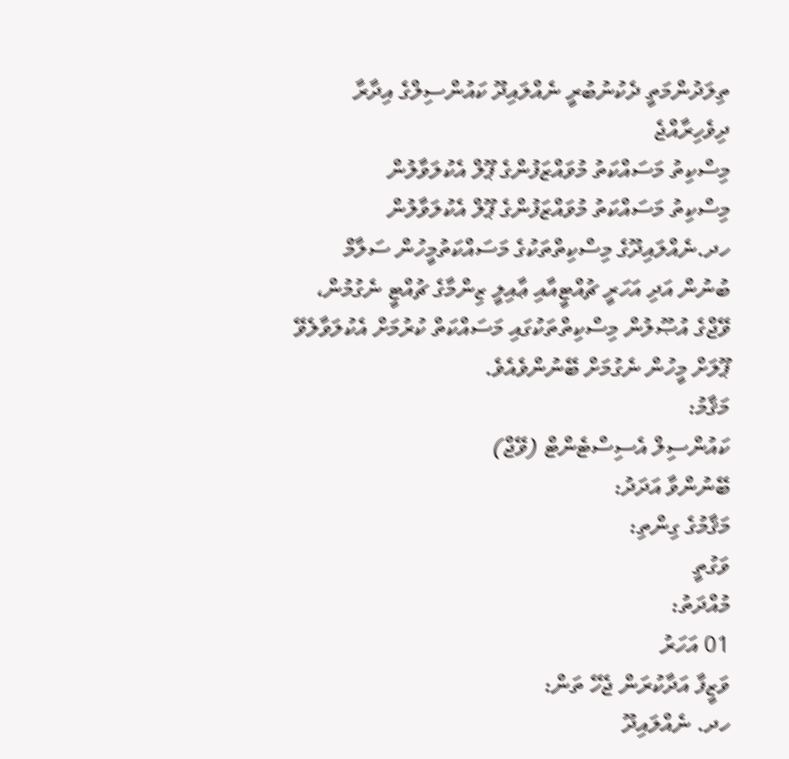ތިލަދުންމަތީ ދެކުނުބުރީ ނެއްލައިދޫ ކައުންސިލްގެ އިދާރާ
ދިވެހިރާއްޖެ
މިސްކިތު މަސައްކަތު މުވައްޒަފުންގެ ޕޫލް އެކުލަވާލުން
މިސްކިތު މަސައްކަތު މުވައްޒަފުންގެ ޕޫލް އެކުލަވާލުން
ހދ.ނެއްލައިދޫގެ މިސްކިތްތަކުގެ މަސައްކަތުމީހުން ސަލާމް ބުނުން އަދި އަހަރީ ޗުއްޓީއާއި ޢާއިލީ ޒިންމާގެ ޗުއްޓީ ނެގުމުން، ވޭޖްގެ އުޞޫލުން މިސްކިތްތަކުގައި މަސައްކަތް ކުރުމަށް އެކުލަވާލެވޭ ޕޫލަށް މީހުން ނެގުމަށް ބޭނުންވެއެވެ.
މަޤާމު:
ކައުންސިލް އެސިސްޓެންޓް (ވޭޖް)
ބޭނުންވާ އަދަދު:
މަޤާމުގެ ގިންތި:
ވަގުތީ
މުއްދަތު:
01 އަހަރު
ވަޒީފާ އަދާކުރަން ޖެހޭ ތަން:
ހދ. ނެއްލައިދޫ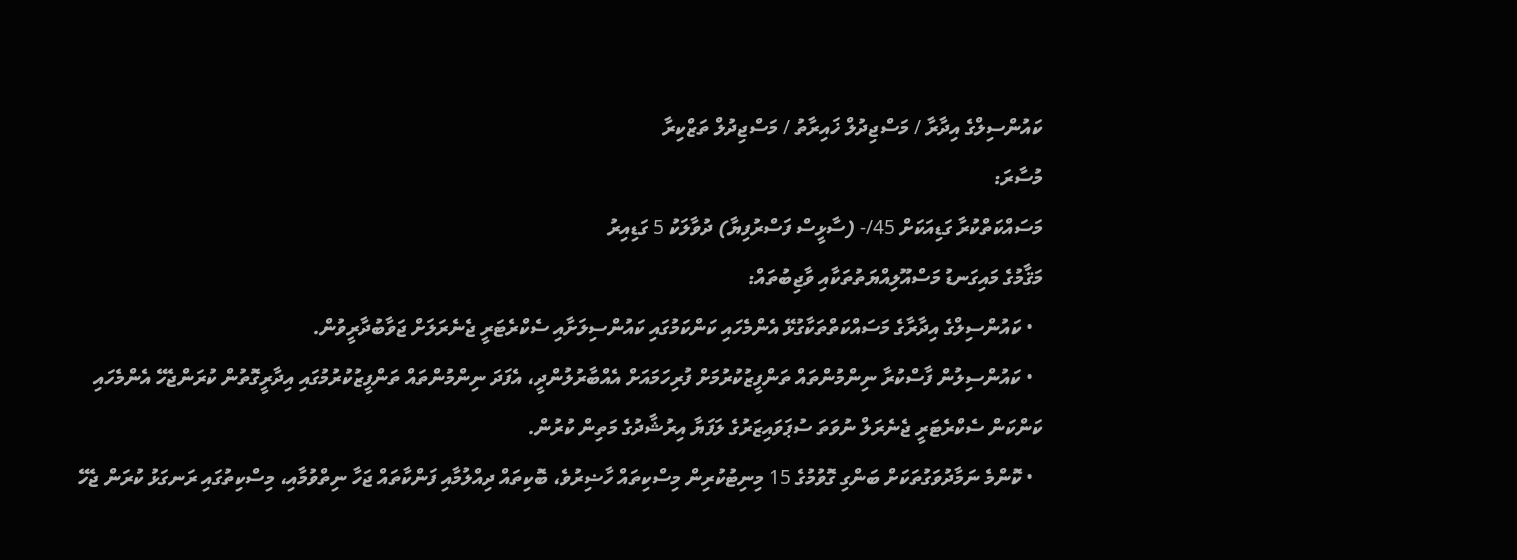ކައުންސިލްގެ އިދާރާ / މަސްޖިދުލް ޚައިރާތު / މަސްޖިދުލް ތަޒްކިރާ
މުސާރަ:
މަސައްކަތްކުރާ ގަޑިއަކަށް 45/- (ސާޅީސް ފަސްރުފިޔާ) ދުވާލަކު 5 ގަޑިއިރު
މަޤާމުގެ މައިގަނޑު މަސްއޫލިއްޔަތުތަކާއި ވާޖިބުތައް:
  • ކައުންސިލްގެ އިދާރާގެ މަސައްކަތްތަކާގުޅޭ އެންމެހައި ކަންކަމުގައި ކައުންސިލަށާއި ސެކްރެޓަރީ ޖެނެރަލަށް ޖަވާބުދާރީވުން.
  • ކައުންސިލުން ފާސްކުރާ ނިންމުންތައް ތަންފީޒުކުރުމަށް ފުރިހަމައަށް އެއްބާރުލުންދީ، އެފަދަ ނިންމުންތައް ތަންފީޒުކުރުމުގައި އިދާރީގޮތުން ކުރަންޖެހޭ އެންމެހައި ކަންކަން ސެކްރެޓަރީ ޖެނެރަލް ނުވަތަ ސުޕަވައިޒަރުގެ ލަފަޔާ އިރުޝާދުގެ މަތިން ކުރުން.
  • ކޮންމެ ނަމާދުވަގުތަކަށް ބަންގި ގޮވުމުގެ 15 މިނިޓުކުރިން މިސްކިތައް ހާޟިރުވެ، ބޮކިތައް ދިއްލުމާއި ފަންކާތައް ޖަހާ ނިތްވުމާއި، މިސްކިތުގައި ރަނގަޅު ކުރަން ޖެހޭ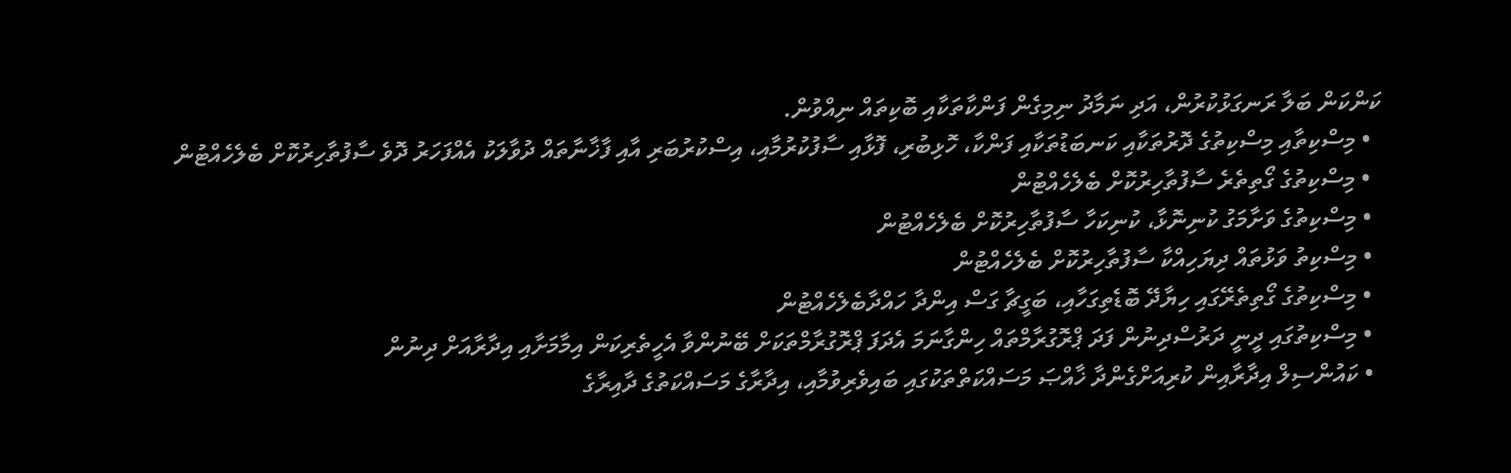ކަންކަން ބަލާ ރަނގަޅުކުރުން، އަދި ނަމާދު ނިމިގެން ފަންކާތަކާއި ބޮކިތައް ނިއްވުން.
  • މިސްކިތާއި މިސްކިތުގެ ދޮރުތަކާއި ކަނބަޑުތަކާއި ފަންކާ، ހޮޅިބުރި، ފޮޅާއި ސާފުކުރުމާއި، އިސްކުރުބަރި އާއި ފާޚާނާތައް ދުވާލަކު އެއްފަހަރު ދޮވެ ސާފުތާހިރުކޮށް ބެލެހެއްޓުން
  • މިސްކިތުގެ ގޯތިތެރެ ސާފުތާހިރުކޮށް ބެލެހެއްޓުން
  • މިސްކިތުގެ ވަށާމަގު ކުނިނޮޅާ، ކުނިކަހާ ސާފުތާހިރުކޮށް ބެލެހެއްޓުން
  • މިސްކިތު ވަޅުތައް ދިޔަހިއްކާ ސާފުތާހިރުކޮށް ބެލެހެއްޓުން
  • މިސްކިތުގެ ގޯތިތެރޭގައި ހިޔާދޭ ބޮޑެތިގަހާއި، ބަގީޗާ ގަސް އިންދާ ހައްދާބެލެހެއްޓުން
  • މިސްކިތުގައި ދީނީ ދަރުސްދިނުން ފަދަ ޕްރޮގުރާމްތައް ހިންގާނަމަ އެދަފަ ޕްރޮގުރާމްތަކަށް ބޭނުންވާ އެހީތެރިކަން އިމާމަށާއި އިދާރާއަށް ދިނުން
  • ކައުންސިލް އިދާރާއިން ކުރިއަށްގެންދާ ޚާއްޞަ މަސައްކަތްތަކުގައި ބައިވެރިވުމާއި، އިދާރާގެ މަސައްކަތުގެ ދާއިރާގެ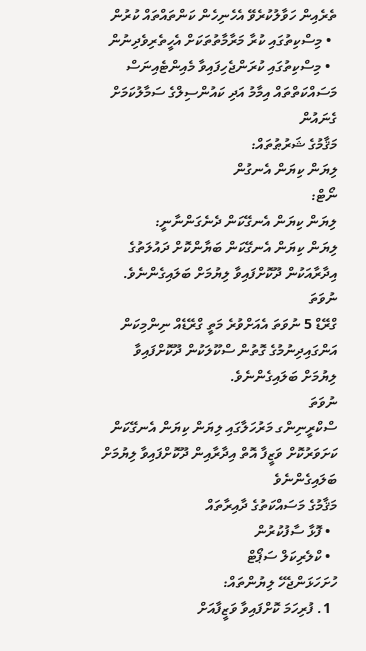ތެރެއިން ހަވާލުކުރެވޭ އެހެނިހެން ކަންތައްތައް ކުރުން
  • މިސްކިތުގައި ކުރާ މަރާމާތުތަކަށް އެހީތެރިވެދިނުން
  • މިސްކިތުގައި ކުރަންޖެހިފައިވާ މެއިންޓެއިނަސް މަސައްކަތްތައް އިމާމު އަދި ކައުންސިލްގެ ސަމާލުކަމަށް ގެނައުން
މަޤާމުގެ ޝަރުޠުތައް:
ލިޔަން ކިޔަން އެނގުން
ނޯޓް:
ލިޔަން ކިޔަން އެނގޭކަން ދެނެގަންނާނީ:
ލިޔަން ކިޔަން އެނގޭކަން ބަޔާންކޮށް ދައުލަތުގެ އިދާރާއަކުން ދޫކޮށްފައިވާ ލިޔުމަށް ބަލައިގެންނެވެ.
ނުވަތަ
ގްރޭޑް 5 ނުވަތަ އެއަށްވުރެ މަތީ ގްރޭޑެއް ނިންމިކަން އަންގައިދިނުމުގެ ގޮތުން ސްކޫލަކުން ދޫކޮށްފައިވާ ލިޔުމަށް ބަލައިގެންނެވެ.
ނުވަތަ
ސްކްރީނިންގ މަރުހަލާގައި ލިޔަން ކިޔަން އެނގޭކަން ކަށަވަރުކޮށް ވަޒީފާ އޮތް އިދާރާއިން ދޫކޮށްފައިވާ ލިޔުމަށް ބަލައިގެންނެވެ
މަޤާމުގެ މަސައްކަތުގެ ދާއިރާތައް
  • ފޮޅާ ސާފުކުރުން
  • ކްލެރިކަލް ސަޕޯޓް
ހުށަހަޅަންޖެހޭ ލިޔުންތައް:
  1. ފުރިހަމަ ކޮށްފައިވާ ވަޒީފާއަށް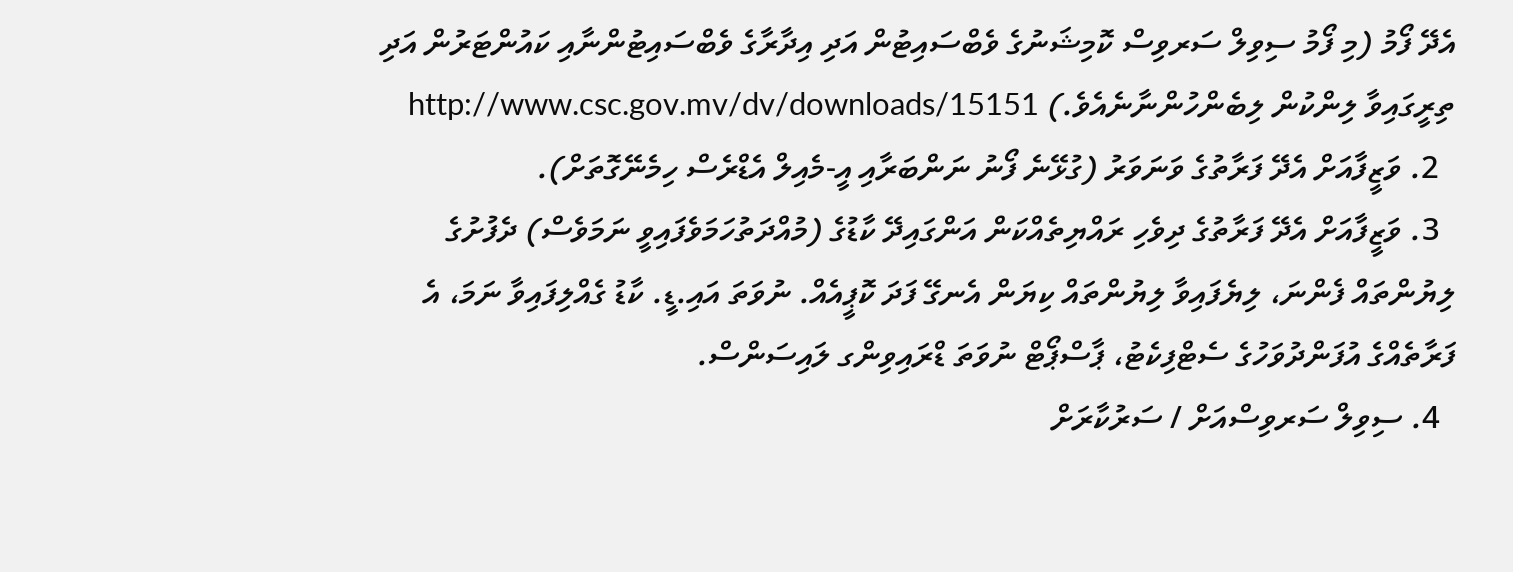އެދޭ ފޯމު (މި ފޯމު ސިވިލް ސަރވިސް ކޮމިޝަނުގެ ވެބްސައިޓުން އަދި އިދާރާގެ ވެބްސައިޓުންނާއި ކައުންޓަރުން އަދި ތިރީގައިވާ ލިންކުން ލިބެންހުންނާނެއެވެ.) http://www.csc.gov.mv/dv/downloads/15151
  2. ވަޒީފާއަށް އެދޭ ފަރާތުގެ ވަނަވަރު (ގުޅޭނެ ފޯނު ނަންބަރާއި އީ-މެއިލް އެޑްރެސް ހިމެނޭގޮތަށް).
  3. ވަޒީފާއަށް އެދޭ ފަރާތުގެ ދިވެހި ރައްޔިތެއްކަން އަންގައިދޭ ކާޑުގެ (މުއްދަތުހަމަވެފައިވީ ނަމަވެސް) ދެފުށުގެ ލިޔުންތައް ފެންނަ، ލިޔެފައިވާ ލިޔުންތައް ކިޔަން އެނގޭ ފަދަ ކޮޕީއެއް. ނުވަތަ އައި.ޑީ. ކާޑު ގެއްލިފައިވާ ނަމަ، އެ ފަރާތެއްގެ އުފަންދުވަހުގެ ސެޓްފިކެޓު، ޕާސްޕޯޓް ނުވަތަ ޑްރައިވިންގ ލައިސަންސް.
  4. ސިވިލް ސަރވިސްއަށް / ސަރުކާރަށް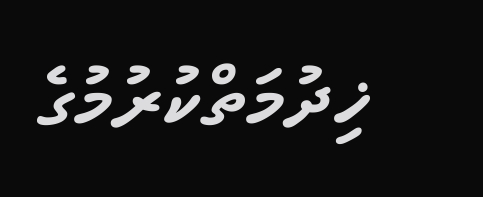ޚިދުމަތްކުރުމުގެ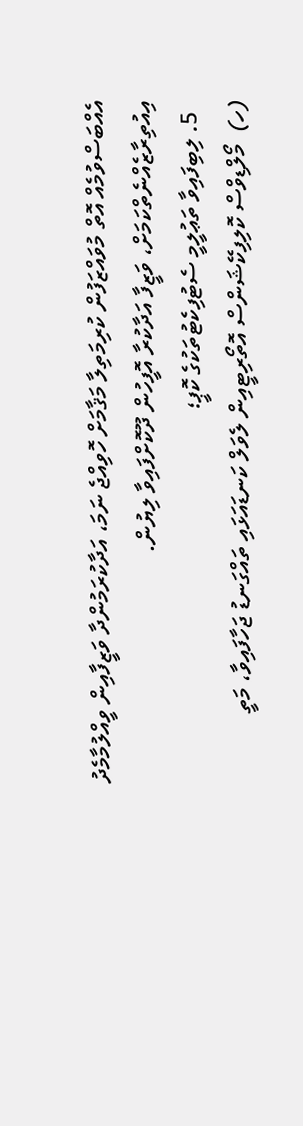އެއްބަސްވުމެއް އޮތް މުވައްޒަފުން ކުރިމަތިލާ މަޤާމަށް ހޮވިއްޖެ ނަމަ، އަދާކުރަމުންދާ ވަޒީފާއިން ވީއްލުމާމެދު އިއުތިރާޒެއްނެތްކަމަށް، ވަޒީފާ އަދާކުރާ އޮފީހުން ދޫކޮށްފައިވާ ލިޔުން.
  5. ލިބިފައިވާ ތަޢުލީމީ ސެޓުފިކެޓުތަކުގެ ކޮޕީ؛
(ހ)  މޯލްޑިވްސް ކޮލިފިކޭޝަންސް އޮތޯރިޓީއިން ލެވަލް ކަނޑައަޅައި ތައްގަނޑު ޖަހާފައިވާ، މަތީ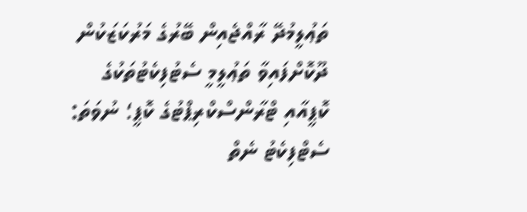ތަޢުލީމުދޭ ރާއްޖެއިން ބޭރުގެ މަރުކަޒަކުން ދޫކޮށްފައިވާ ތަޢުލީމީ ސެޓުފިކެޓުތަކުގެ ކޮޕީއާއި ޓްރާންސްކްރިޕްޓުގެ ކޮޕީ؛ ނުވަތަ: ސެޓްފިކެޓު ނެތް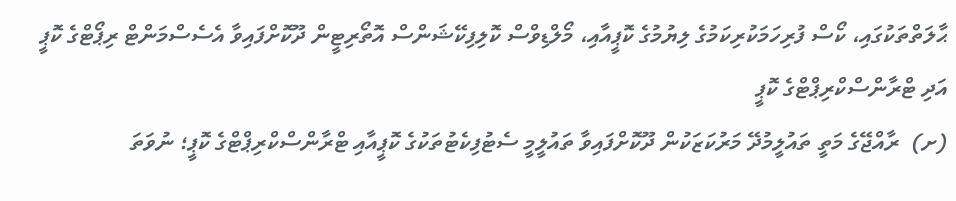ޙާލަތްތަކުގައި، ކޯސް ފުރިހަމަކުރިކަމުގެ ލިޔުމުގެ ކޮޕީއާއި، މޯލްޑިވްސް ކޮލިފިކޭޝަންސް އޮތޯރިޓީން ދޫކޮށްފައިވާ އެސެސްމަންޓް ރިޕޯޓްގެ ކޮޕީ އަދި ޓްރާންސްކްރިޕްޓްގެ ކޮޕީ
(ށ)  ރާއްޖޭގެ މަތީ ތައުލީމުދޭ މަރުކަޒަކުން ދޫކޮށްފައިވާ ތައުލީމީ ސެޓުފިކެޓުތަކުގެ ކޮޕީއާއި ޓްރާންސްކްރިޕްޓްގެ ކޮޕީ؛ ނުވަތަ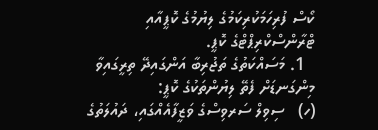ކޯސް ފުރިހަމަކުރިކަމުގެ ލިޔުމުގެ ކޮޕީއާއި ޓްރާންސްކްރިޕްޓްގެ ކޮޕީ.
  1. މަސައްކަތުގެ ތަޖުރިބާ އަންގައިދޭ ތިރީގައިވާ މިންގަނޑަށް ފެތޭ ލިޔުންތަކުގެ ކޮޕީ:
(ހ)   ސިވިލް ސަރވިސްގެ ވަޒީފާއެއްގައި، ދައުލަތުގެ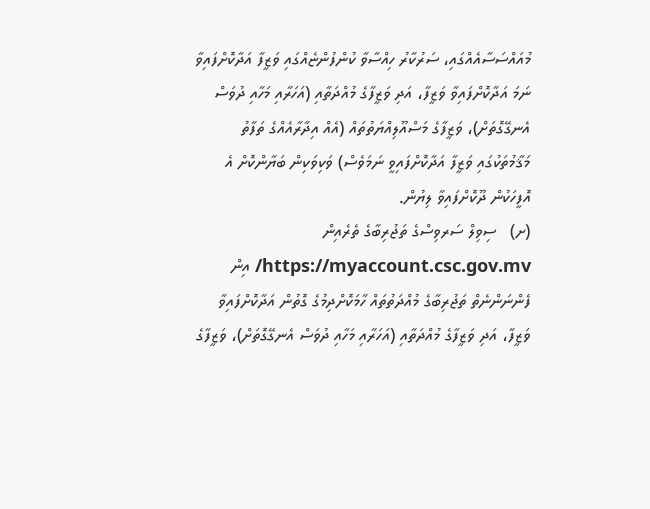މުއައްސަސާއެއްގައި، ސަރުކާރު ހިއްސާވާ ކުންފުންޏެއްގައި ވަޒީފާ އަދާކޮށްފައިވާ ނަމަ އަދާކޮށްފައިވާ ވަޒީފާ، އަދި ވަޒީފާގެ މުއްދަތާއި (އަހަރާއި މަހާއި ދުވަސް އެނގޭގޮތަށް)، ވަޒީފާގެ މަސްއޫލިއްޔަތުތައް (އެއް އިދާރާއެއްގެ ތަފާތު މަޤާމުތަކުގައި ވަޒީފާ އަދާކޮށްފައިވީ ނަމަވެސް) ވަކިވަކިން ބަޔާންކޮށް އެ އޮފީހަކުން ދޫކޮށްފައިވާ ލިޔުން.
(ށ)   ސިވިލް ސަރވިސްގެ ތަޖުރިބާގެ ތެރެއިން https://myaccount.csc.gov.mv/ އިން ފެންނަންނެތް ތަޖުރިބާގެ މުއްދަތުތައް ހާމަކޮށްދިމުގެ ގޮތުން އަދާކޮށްފައިވާ ވަޒީފާ، އަދި ވަޒީފާގެ މުއްދަތާއި (އަހަރާއި މަހާއި ދުވަސް އެނގޭގޮތަށް)، ވަޒީފާގެ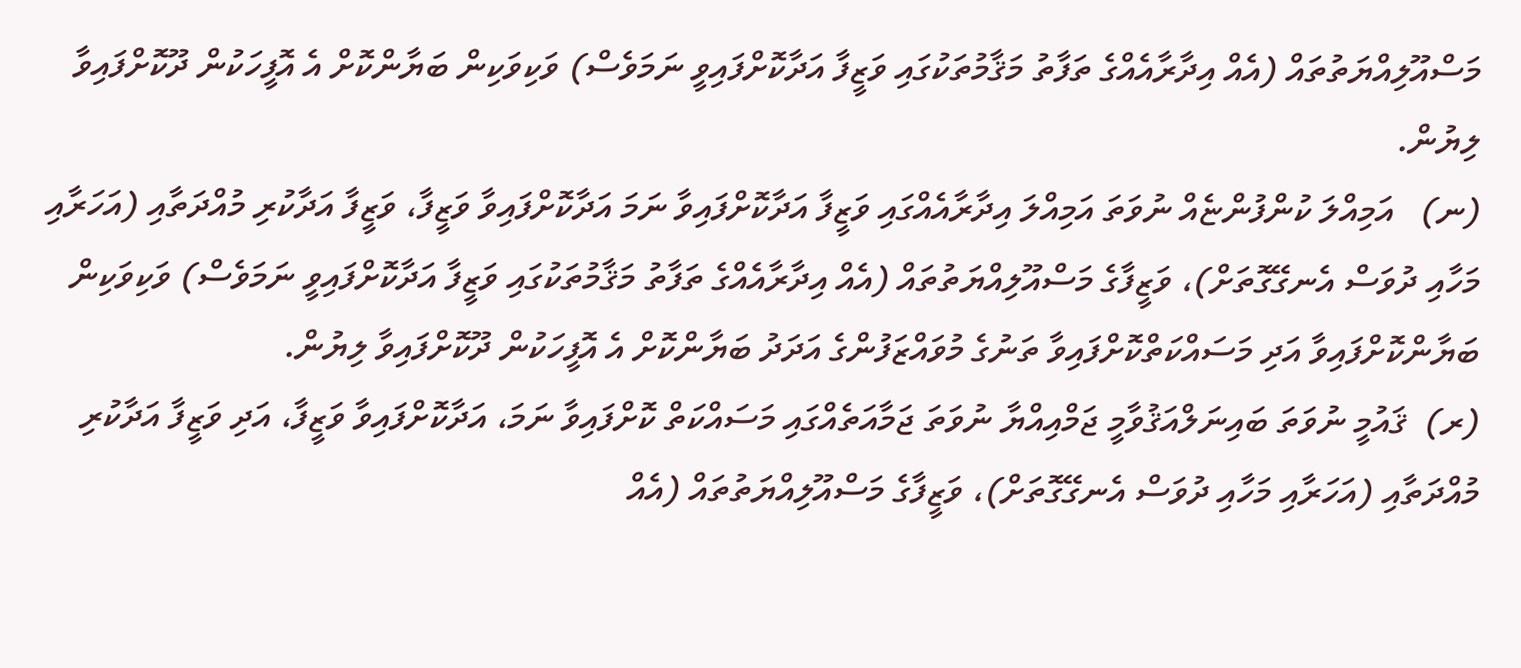މަސްއޫލިއްޔަތުތައް (އެއް އިދާރާއެއްގެ ތަފާތު މަޤާމުތަކުގައި ވަޒީފާ އަދާކޮށްފައިވީ ނަމަވެސް) ވަކިވަކިން ބަޔާންކޮށް އެ އޮފީހަކުން ދޫކޮށްފައިވާ ލިޔުން.
(ނ)   އަމިއްލަ ކުންފުންޏެއް ނުވަތަ އަމިއްލަ އިދާރާއެއްގައި ވަޒީފާ އަދާކޮށްފައިވާ ނަމަ އަދާކޮށްފައިވާ ވަޒީފާ، ވަޒީފާ އަދާކުރި މުއްދަތާއި (އަހަރާއި މަހާއި ދުވަސް އެނގޭގޮތަށް)، ވަޒީފާގެ މަސްއޫލިއްޔަތުތައް (އެއް އިދާރާއެއްގެ ތަފާތު މަޤާމުތަކުގައި ވަޒީފާ އަދާކޮށްފައިވީ ނަމަވެސް) ވަކިވަކިން ބަޔާންކޮށްފައިވާ އަދި މަސައްކަތްކޮށްފައިވާ ތަނުގެ މުވައްޒަފުންގެ އަދަދު ބަޔާންކޮށް އެ އޮފީހަކުން ދޫކޮށްފައިވާ ލިޔުން.
(ރ)  ޤައުމީ ނުވަތަ ބައިނަލްއަޤުވާމީ ޖަމްއިއްޔާ ނުވަތަ ޖަމާއަތެއްގައި މަސައްކަތް ކޮށްފައިވާ ނަމަ، އަދާކޮށްފައިވާ ވަޒީފާ، އަދި ވަޒީފާ އަދާކުރި މުއްދަތާއި (އަހަރާއި މަހާއި ދުވަސް އެނގޭގޮތަށް)، ވަޒީފާގެ މަސްއޫލިއްޔަތުތައް (އެއް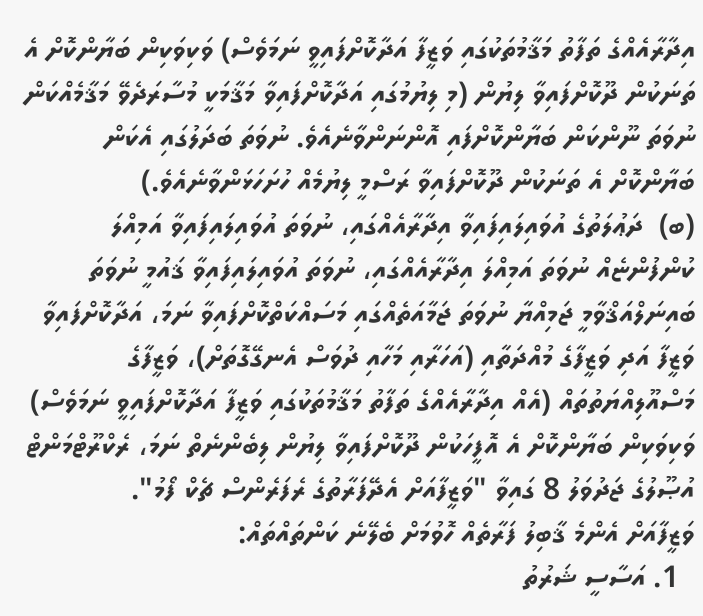އިދާރާއެއްގެ ތަފާތު މަޤާމުތަކުގައި ވަޒީފާ އަދާކޮށްފައިވީ ނަމަވެސް) ވަކިވަކިން ބަޔާންކޮށް އެ ތަނަކުން ދޫކޮށްފައިވާ ލިޔުން (މި ލިޔުމުގައި އަދާކޮށްފައިވާ މަޤާމަކީ މުސާރަދެވޭ މަޤާމެއްކަން ނުވަތަ ނޫންކަން ބަޔާންކޮށްފައި އޮންނަންވާނެއެވެ. ނުވަތަ ބަދަލުގައި އެކަން ބަޔާންކޮށް އެ ތަނަކުން ދޫކޮށްފައިވާ ރަސްމީ ލިޔުމެއް ހުށަހަޅަންވާނެއެވެ.)
(ބ)  ދަޢުލަތުގެ އުވައިލައިފައިވާ އިދާރާއެއްގައި، ނުވަތަ އުވައިލައިފައިވާ އަމިއްލަ ކުންފުންޏެއް ނުވަތަ އަމިއްލަ އިދާރާއެއްގައި، ނުވަތަ އުވައިލައިފައިވާ ޤައުމީ ނުވަތަ ބައިނަލްއަޤްވާމީ ޖަމިއްޔާ ނުވަތަ ޖަމާއަތެއްގައި މަސައްކަތްކޮށްފައިވާ ނަމަ، އަދާކޮށްފައިވާ ވަޒީފާ އަދި ވަޒީފާގެ މުއްދަތާއި (އަހަރާއި މަހާއި ދުވަސް އެނގޭގޮތަށް)، ވަޒީފާގެ މަސްއޫލިއްޔަތުތައް (އެއް އިދާރާއެއްގެ ތަފާތު މަޤާމުތަކުގައި ވަޒީފާ އަދާކޮށްފައިވީ ނަމަވެސް) ވަކިވަކިން ބަޔާންކޮށް އެ އޮފީހަކުން ދޫކޮށްފައިވާ ލިޔުން ލިބެންނެތް ނަމަ، ރެކްރޫޓްމަންޓް އުޞޫލުގެ ޖަދުވަލު 8 ގައިވާ "ވަޒީފާއަށް އެދޭފަރާތުގެ ރެފަރެންސް ޗެކް ފޯމު".
ވަޒީފާއަށް އެންމެ ޤާބިލު ފަރާތެއް ހޮވުމަށް ބެލޭނެ ކަންތައްތައް:
  1. އަސާސީ ޝަރުތު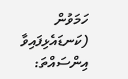ހަމަވުން (ކަނޑައެޅިފައިވާ އިންސައްތަ: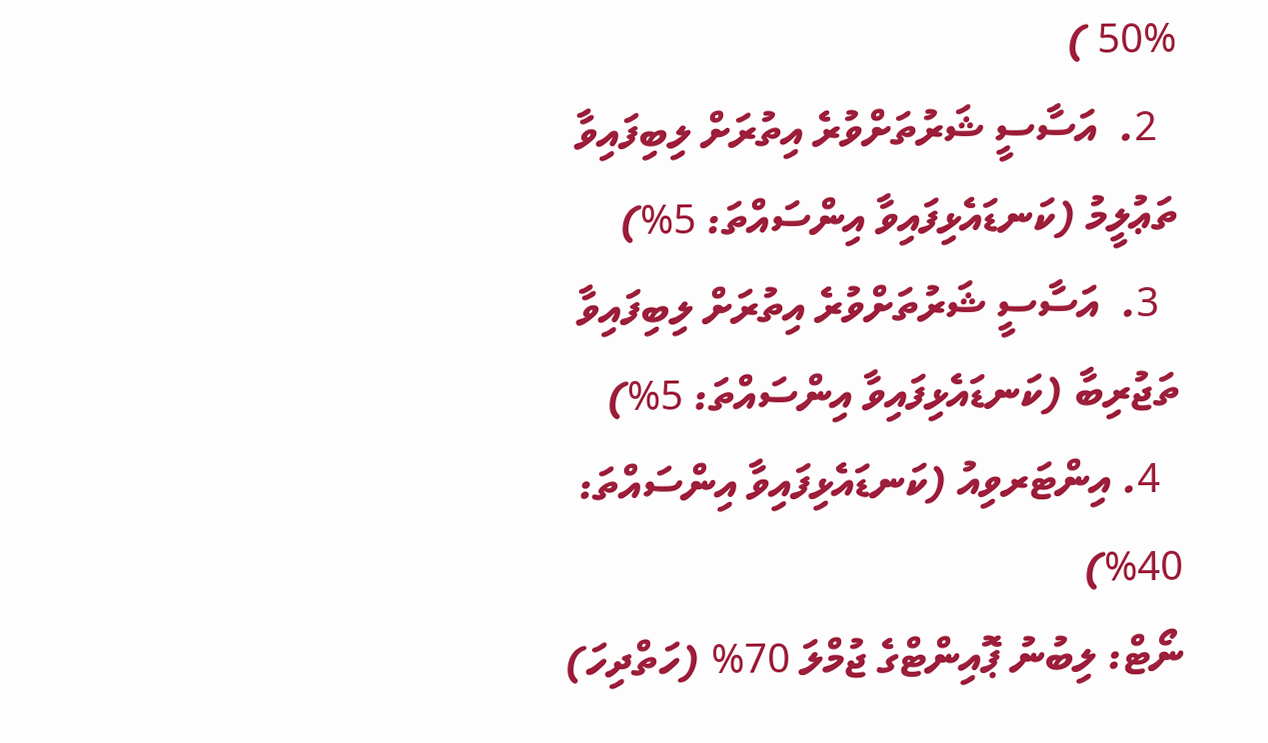50% )
  2.  އަސާސީ ޝަރުތަށްވުރެ އިތުރަށް ލިބިފައިވާ ތަޢުލީމު (ކަނޑައެޅިފައިވާ އިންސައްތަ: 5%)
  3.  އަސާސީ ޝަރުތަށްވުރެ އިތުރަށް ލިބިފައިވާ ތަޖުރިބާ (ކަނޑައެޅިފައިވާ އިންސައްތަ: 5%)
  4. އިންޓަރވިއު (ކަނޑައެޅިފައިވާ އިންސައްތަ: 40%)
ނޯޓް: ލިބުނު ޕޮއިންޓްގެ ޖުމްލަ 70% (ހަތްދިހަ)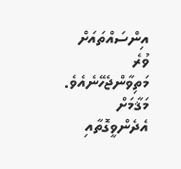އިންސައްތައަށް ވުރެ މަތިވާންޖެހޭނެއެވެ.
މަޤާމަށް އެދެންވީގޮތާއި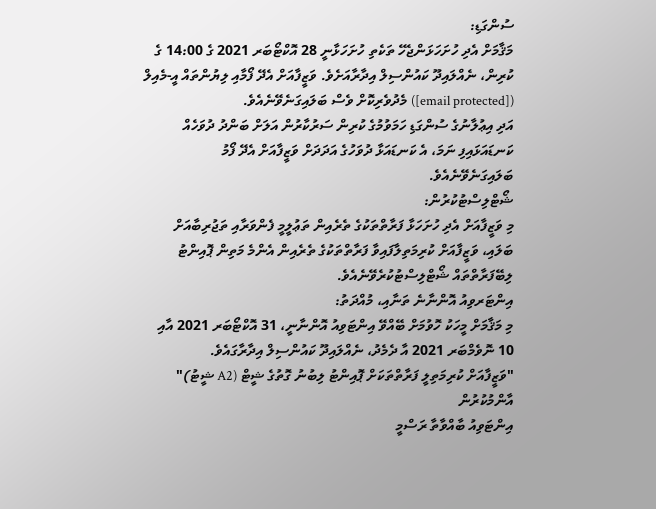ސުންގަޑި:
މަޤާމަށް އެދި ހުށަހަޅަންޖެހޭ ތަކެތި ހުށަހަޅާނީ 28 އޮކްޓޯބަރ 2021 ގެ 14:00 ގެ ކުރިން، ނެއްލައިދޫ ކައުންސިލް އިދާރާއަށެވެ. ވަޒީފާއަށް އެދޭ ފޯމާއި ލިޔުންތައް އީ-މެއިލް ([email protected]) މެދުވެރިކޮށް ވެސް ބަލައިގަނެވޭނެއެވެ.
އަދި އިޢުލާނުގެ ސުންގަޑި ހަމަވުމުގެ ކުރިން ސަރުކާރުން އަލަށް ބަންދު ދުވަހެއް ކަނޑައަޅައިފި ނަމަ، އެ ކަނޑައަޅާ ދުވަހުގެ އަދަދަށް ވަޒީފާއަށް އެދޭ ފޯމު ބަލައިގަނެވޭނެއެވެ.
ޝޯޓްލިސްޓުކުރުން:
މި ވަޒީފާއަށް އެދި ހުށަހަޅާ ފަރާތްތަކުގެ ތެރެއިން ތަޢުލީމީ ފެންވަރާއި ތަޖުރިބާއަށް ބަލައި، ވަޒީފާއަށް ކުރިމަތިލާފައިވާ ފަރާތްތަކުގެ ތެރެއިން އެންމެ މަތިން ޕޮއިންޓު ލިބޭފަރާތްތައް ޝޯޓްލިސްޓުކުރެވޭނެއެވެ.
އިންޓަރވިއު އޮންނާނެ ތަނާއި، މުއްދަތު:
މި މަޤާމަށް މީހަކު ހޮވުމަށް ބޭއްވޭ އިންޓަވިއު އޮންނާނީ، 31 އޮކްޓޯބަރ 2021 އާއި 10 ނޮވެމްބަރ 2021 އާ ދެމެދު، ނެއްލައިދޫ ކައުންސިލް އިދާރާގައެވެ.
"ވަޒީފާއަށް ކުރިމަތިލީ ފަރާތްތަކަށް ޕޮއިންޓު ލިބުނު ގޮތުގެ ޝީޓް (A2 ޝީޓު)" އާންމުކުރުން
އިންޓަވިއު ބާއްވާތާ ރަސްމީ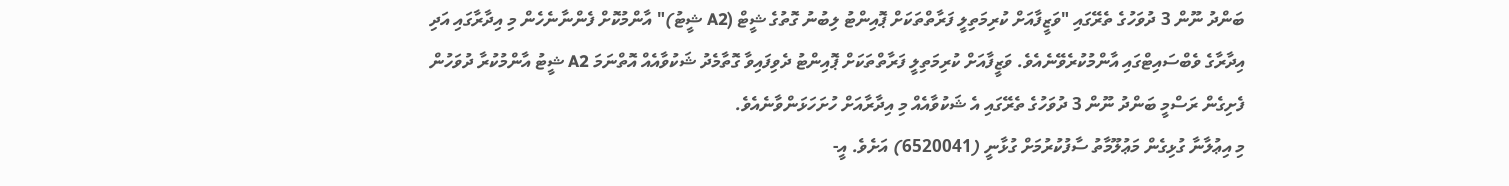ބަންދު ނޫން 3 ދުވަހުގެ ތެރޭގައި "ވަޒީފާއަށް ކުރިމަތިލީ ފަރާތްތަކަށް ޕޮއިންޓު ލިބުނު ގޮތުގެ ޝީޓް (A2 ޝީޓު)" އާންމުކޮށް ފެންނާނެހެން މި އިދާރާގައި އަދި އިދާރާގެ ވެބްސައިޓްގައި އާންމުކުރެވޭނެއެވެ. ވަޒީފާއަށް ކުރިމަތިލީ ފަރާތްތަކަށް ޕޮއިންޓު ދެވިފައިވާ ގޮތާމެދު ޝަކުވާއެއް އޮތްނަމަ A2 ޝީޓު އާންމުކުރާ ދުވަހުން ފެށިގެން ރަސްމީ ބަންދު ނޫން 3 ދުވަހުގެ ތެރޭގައި އެ ޝަކުވާއެއް މި އިދާރާއަށް ހުށަހަޅަންވާނެއެވެ.
މި އިޢުލާނާ ގުޅިގެން މަޢުލޫމާތު ސާފުކުރުމަށް ގުޅާނީ (6520041) އަށެވެ. އީ-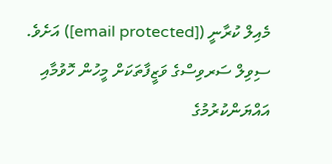މެއިލް ކުރާނީ ([email protected]) އަށެވެ.
ސިވިލް ސަރވިސްގެ ވަޒީފާތަކަށް މީހުން ހޮވުމާއި އައްޔަންކުރުމުގެ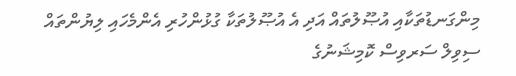މިންގަނޑުތަކާއި އުޞޫލުތައް އަދި އެ އުޞޫލުތަކާ ގުޅުންހުރި އެންމެހައި ލިޔުންތައް ސިވިލް ސަރވިސް ކޮމިޝަނުގެ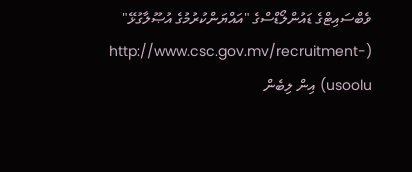ވެބްސައިޓްގެ ޑައުންލޯޑްސްގެ "އައްޔަންކުރުމުގެ އުޞޫލާގުޅޭ" (http://www.csc.gov.mv/recruitment-usoolu) އިން ލިބެން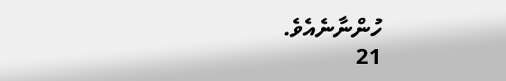ހުންނާނެއެވެ.
21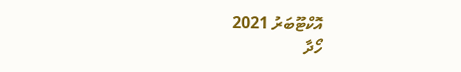އޮކްޓޫބަރު 2021
ހޯދާ